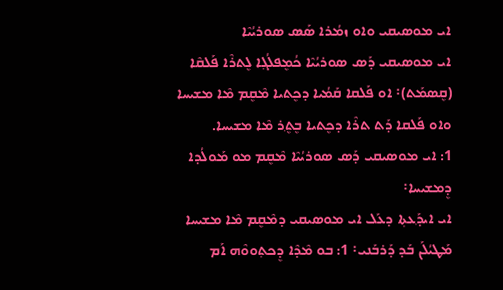ܐܝ ܡܘܣܝܩܝ ܘܐܘ ܙܡܳܪܐ ܣܰܣ ܣܘܪܝܳܝܶܐ
ܐܝ ܡܘܣܝܩܝ ܕܰܣ ܣܘܪܝܳܝܶܐ ܟܳܡܷܦܠܳܓ݂ܐ ܠܷܬܪܶܐ ܦܰܠܩܶܐ (ܩܷܣܡܰܬ)܃ ܐܘ ܦܰܠܩܐ ܩܰܡܳܝܐ ܕܟܷܬܝܐ ܡܶܩܷܡ ܡܶܐ ܡܫܝܚܐ ܘܐܘ ܦܰܠܩܐ ܕܰܬ ܬܪܶܐ ܕܟܷܬܝܐ ܒܷܬ݂ܷܪ ܡܶܐ ܡܫܝܚܐ.
1: ܐܝ ܡܘܣܝܩܝ ܕܰܣ ܣܘܪܝܳܝܶܐ ܡܶܩܷܡ ܡܘ ܡܰܘܠܳܕܐ ܕܷܡܫܝܚܐ܃
ܐܝ ܐܝܕ݂ܰܥܬ݂ܐ ܕܥܰܠ ܐܝ ܡܘܣܝܩܝ ܕܡܶܩܷܡ ܡܶܐ ܡܫܝܚܐ ܡܰܛܝܳܠܰܢ ܒܰܕ ܕܰܪܒܰܢܝ܃ 1: ܒܘ ܡܶܕܶܐ ܕܷܟܬ݂ܘܘܶܗ ܐܰܡ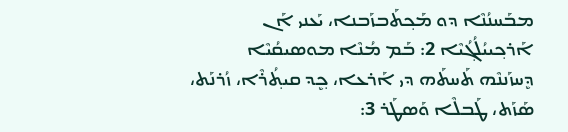ܡܒܰܚܢܳܢܶܐ ܕܘ ܡܰܟ݂ܬܰܒܙܰܒܢܐ، ܝܰܥܢܝ ܐܰܢ ܐܰܪܟ݂ܝܝܳܠܳܓ݂ܳܝܶܐ 2: ܒܰܡ ܡܳܢܶܐ ܡܘܣܝܩܳܝܶܐ ܕܷܚܙܰܢܢܶܗ ܬܰܚܬܰܗ ܕܝ ܐܰܪܥܐ، ܟ݂ܷܕ ܩܝܬ݂ܳܪܶܐ، ܙܳܪܢܰܬ، ܣܰܙܰܬ، ܛܰܒܠܶܐ ܘܰܣܛܰܪ 3: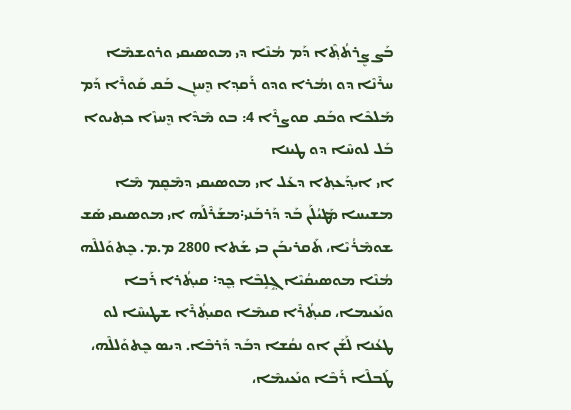ܒܰܨ ܨܷܪܬܳܬ݂ܶܐ ܕܰܡ ܡܳܢܶܐ ܕܝ ܡܘܣܝܩܝ ܘܪܘܫܡܶܐ ܚܪܶܢܶܐ ܕܘ ܙܡܳܪܐ ܘܕܘ ܪܰܩܕ݂ܐ ܕܷܚܙܷܢ ܒܰܩ ܩܰܘܪܶܐ ܕܰܡ ܡܰܠܟܶܐ ܘܒܰܩ ܩܘܨܪܶܐ 4: ܒܘ ܡܶܕܶܐ ܕܷܚܙܶܐ ܟܬ݂ܝܘܐ ܒܰܠ ܠܘܚܶܐ ܕܘ ܛܝܢܐ
ܐܝ ܐܝܕ݂ܰܥܬ݂ܐ ܕܥܰܠ ܐܝ ܡܘܣܝܩܝ ܕܡܶܩܷܡ ܡܶܐ ܡܫܝܚܐ ܡܰܛܝܳܠܰܢ ܒܰܕ ܕܰܪܒܰܢܝ܃ܡܫܰܪܶܠܰܗ ܐܝ ܡܘܣܝܩܝ ܣܰܫ ܫܘܡܶܪܳܝܶܐ، ܬܰܩܪܝܒܰܢ ܒܝ ܫܰܬܐ 2800 ܡ.ܡ. ܟܷܬܘܰܠܠܶܗ ܡܳܢܶܐ ܡܘܣܝܩܳܝܶܐ ܓ݂ܱܠܱܒܶܐ ܟ݂ܷܕ܃ ܩܝܬ݂ܳܪܐ ܪܰܒܐ ܘܢܰܥܝܡܐ، ܩܝܬ݂ܳܪܶܐ ܩܝܡܶܐ ܘܩܝܬ݂ܳܪܶܐ ܫܛܝܚܶܐ ܠܘ ܛܥܳܢܐ ܠܰܫܰܢ ܐܘ ܢܩܳܫܐ ܕܒܰܕ ܕܰܪܒܶܐ. ܕܝܣ ܟܷܬܘܰܠܠܶܗ، ܛܰܒܠܶܐ ܪܰܒܶܐ ܘܢܰܥܝܡܶܐ،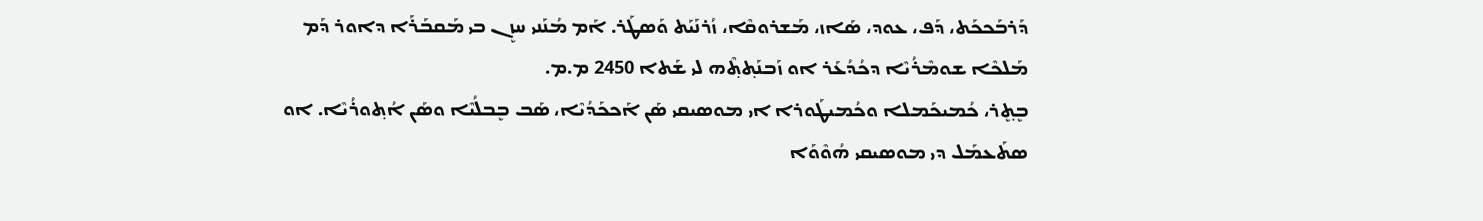ܕܰܪܒܰܟܟܰܬ، ܕܰܦ، ܥܘܕ، ܣܰܐܙ، ܡܰܫܪܘܩܶܐ، ܙܳܪܢܰܝܰܬ ܘܰܣܛܰܪ. ܐܰܡ ܡܳܢܰܢܝ ܚܙܷܢ ܒܝ ܡܰܩܒܰܪܰܐ ܕܐܘܪ ܕܰܡ ܡܰܠܟܶܐ ܫܘܡܶܪܳܝܶܐ ܕܟܳܕܳܥܰܪ ܐܘ ܙܰܒܢܰܬ݂ܬ݂ܶܗ ܠܝ ܫܰܬܐ 2450 ܡ.ܡ.
ܒܷܬ݂ܷܪ، ܟܳܡܝܟܰܡܠܐ ܘܟܳܡܝܛܰܘܪܐ ܐܝ ܡܘܣܝܩܝ ܣܰܢ ܐܰܟܟܰܕܳܝܶܐ، ܣܰܒ ܒܷܒܠܳܝܶܐ ܘܣܰܢ ܐܳܬ݂ܘܪܳܝܶܐ. ܐܘ ܣܬܰܥܡܰܠ ܕܝ ܡܘܣܝܩܝ ܗܳܘܶܘܰܐ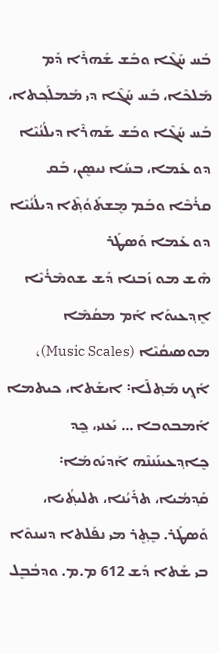ܒܰܚ ܚܰܓܶܐ ܘܒܰܫ ܫܰܗܪܶܐ ܕܰܡ ܡܰܠܟܶܐ، ܒܰܚ ܚܰܓܶܐ ܕܝ ܡܰܡܠܰܟ݂ܬܐ، ܒܰܚ ܚܰܓܶܐ ܘܒܰܫ ܫܰܗܪܶܐ ܕܝܠܳܢܳܝܶܐ ܕܘ ܥܰܡܐ، ܒܚܰܐ ܢܝܣܷܢ، ܒܰܩ ܩܪܳܒܶܐ ܘܒܰܡ ܡܷܫܬܰܘܳܬ݂ܶܐ ܕܝܠܳܢܳܝܶܐ ܕܘ ܥܰܡܐ ܘܰܣܛܰܪ
ܗܶܫ ܡܘ ܙܰܒܢܐ ܕܰܫ ܫܘܡܶܪܳܝܶܐ ܐܷܕ݂ܥܝܘܰܐ ܐܰܡ ܡܩܳܡܶܐ ܡܘܣܝܩܳܝܶܐ (Music Scales)، ܐܰܟ݂ ܡܰܬ݂ܠܶܐ܃ ܐܝܫܰܬܐ، ܟܝܬܡܐ ܐܰܡܒܘܒܐ ... ܝܰܥܢܝ، ܟ݂ܷܕ ܟܷܐܕ݂ܥܝܢܰܢܢܶܗ ܐܰܕܝܰܘܡܰܐ܃ ܩܰܕ݂ܡܳܝܐ، ܬܪܰܝܳܢܐ، ܬܠܝܬ݂ܳܝܐ، ܘܰܣܛܰܪ. ܒܷܬ݂ܷܪ ܡܝ ܢܦܰܠܬܐ ܕܢܝܢܘܶܐ ܒܝ ܫܰܬܐ ܕܰܫ 612 ܡ.ܡ. ܘܕܒܳܒܷܠ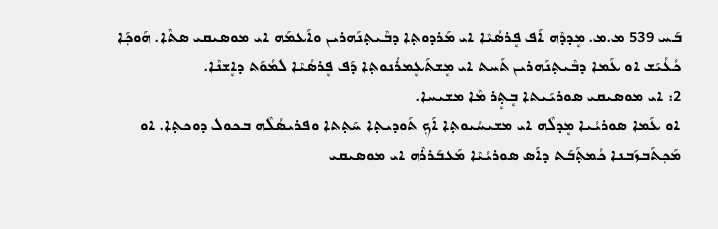ܒܰܚ 539 ܡ.ܡ. ܡܷܕܕܶܗ ܐܰܦ ܦܷܪܣܳܝܶܐ ܐܝ ܡܰܪܕܘܬ݂ܐ ܕܒܶܝܬ݂ܢܰܗܪܝܢ ܘܐܰܥܡܰܗ ܐܝ ܡܘܣܝܩܝ ܣܬܶܐ. ܗܰܘܟ݂ܰܐ ܟܳܥܳܝܰܫ ܐܘ ܥܰܡܐ ܕܒܶܝܬ݂ܢܰܗܪܝܢ ܬܰܚܬ ܐܝ ܡܷܫܬܰܥܷܡܪܳܢܘܬ݂ܐ ܕܰܦ ܦܷܪܣܳܝܶܐ ܠܡܳܘܰܬ ܕܐܷܫܢܶܐ.
2: ܐܝ ܡܘܣܝܩܝ ܣܘܪܝܰܝܬܐ ܒܷܬ݂ܷܪ ܡܶܐ ܡܫܝܚܐ.
ܐܘ ܥܰܡܐ ܣܘܪܝܳܝܐ ܡܷܕܠܶܗ ܐܝ ܡܫܝܚܳܝܘܬ݂ܐ ܐܰܟ݂ ܬܰܘܕܝܬ݂ܐ ܚܰܬ݂ܬܐ ܘܦܪܝܣܳܠܶܗ ܒܟܘܠ ܕܘܟܬ݂ܐ. ܐܘ ܡܰܟ݂ܬܰܒܙܰܒܢܐ ܟܳܡܬ݂ܰܒܰܬ ܕܐܰܣ ܣܘܪܝܳܝܶܐ ܡܰܥܒܰܪܪܶܗ ܐܝ ܡܘܣܝܩܝ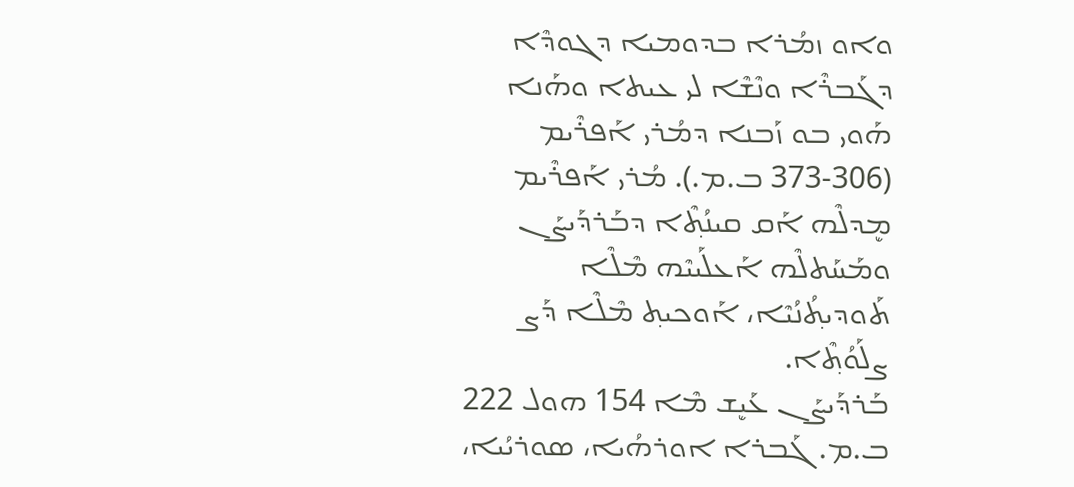ܘܐܘ ܙܡܳܪܐ ܒܕܘܡܝܐ ܕܓܘܕܶܐ ܕܓܰܒܪܶܐ ܘܢܶܫܶܐ ܠܝ ܥܝܬܐ ܘܗܰܢܐ ܗܰܘܝ ܒܘ ܙܰܒܢܐ ܕܡܳܪܝ ܐܰܦܪܶܝܡ (306‐373 ܒ.ܡ.). ܡܳܪܝ ܐܰܦܪܶܝܡ ܡܷܕܠܶܗ ܐܰܩ ܩܝܢܳܬ݂ܶܐ ܕܒܰܪܕܰܝܨܰܢ ܘܡܰܚܰܬܠܶܗ ܐܰܥܠܰܝܝܶܗ ܡܶܠܶܐ ܬܰܘܕܝܬ݂ܳܢܳܝܶܐ، ܐܰܘܟܝܬ݂ ܡܶܠܶܐ ܕܰܨ ܨܠܰܘܳܬ݂ܶܐ.
ܒܰܪܕܰܝܨܰܢ ܥܰܝܷܫ ܡܶܐ 154 ܗܘܠ 222 ܒ.ܡ. ܓܰܒܪܐ ܐܘܪܗܳܝܐ، ܣܘܪܝܳܝܐ،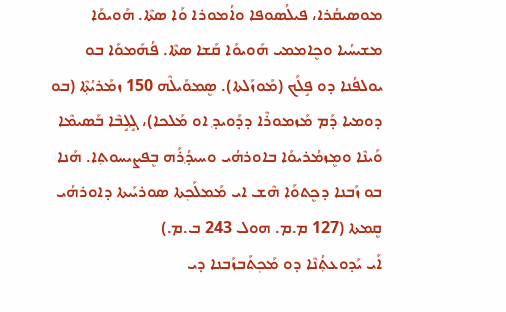ܡܘܣܝܩܳܪܐ، ܦܝܠܳܣܘܦܐ ܘܐܳܡܘܪܐ ܘܰܐ ܣܬܶܐ. ܗܰܘܝܘܰܐ ܡܫܝܚܳܝܐ ܘܟܷܐܡܡܝ ܗܰܘܝܘܰܐ ܩܰܫܐ ܣܬܶܐ. ܦܳܗܰܡܘܰܐ ܒܘ ܝܘܠܦܳܢܐ ܕܘ ܦܱܠܰܟ (ܡܰܘܙܰܠܬܐ). ܣܷܡܘܰܝܠܶܗ 150 ܙܡܰܪܝܳܬ݂ܶܐ (ܒܘ ܕܘܡܝܐ ܕܰܡ ܡܰܙܡܘܪܶܐ ܕܕܰܘܝܕ݂ ܐܘ ܡܰܠܟܐ)، ܓ݂ܱܠܱܒܶܐ ܒܰܣܝܡܶܐ ܘܰܝܢܶܐ ܘܡܷܙܡܳܪܝܘܰܐ ܒܐܘܪܗܳܝ ܘܚܝܕ݂ܳܪܰܗ ܒܷܦܨܝܚܘܬ݂ܐ. ܗܰܢܐ ܒܘ ܙܰܒܢܐ ܕܟܷܬܘܰܐ ܗܶܫ ܐܝ ܡܰܡܠܰܟ݂ܬܐ ܣܘܪܝܰܝܬܐ ܕܐܘܪܗܳܝ ܩܷܡܬܐ (127 ܡ.ܡ. ܗܘܠ 243 ܒ.ܡ.)
ܐܰܝ ܝܰܕܘܥܬ݂ܳܢܶܐ ܕܘ ܡܰܟ݂ܬܰܒܙܰܒܢܐ ܕܝ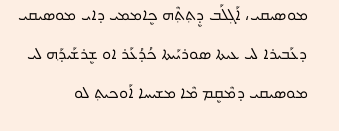ܡܘܣܝܩܝ، ܐܰܓ݂ܠܰܒ ܕܷܬ݂ܬ݂ܶܗ ܟܷܐܡܡܝ ܕܐܝ ܡܘܣܝܩܝ ܕܥܰܒܝܪܐ ܠܝ ܥܝܬܐ ܣܘܪܝܰܝܬܐ ܟܳܕܳܥܰܪ ܐܘ ܫܷܪܫܰܝܕ݂ܰܗ ܠܝ ܡܘܣܝܩܝ ܕܡܶܩܷܡ ܡܶܐ ܡܫܝܚܐ ܐܰܘܟܝܬ݂ ܠܘ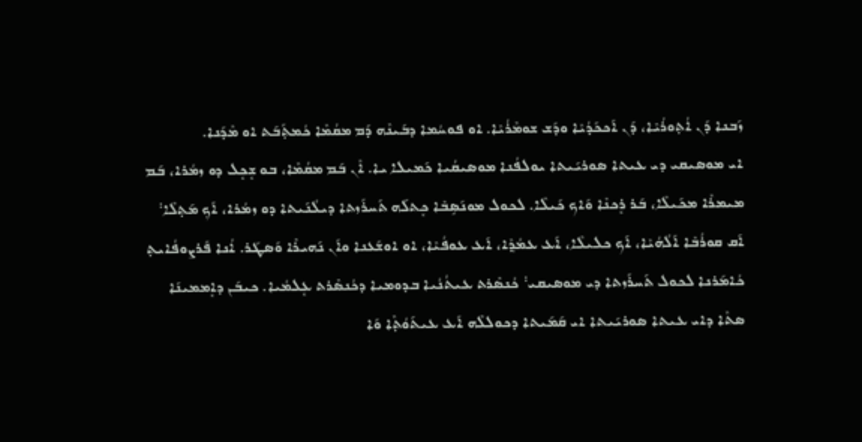ܙܰܒܢܐ ܕܰܢ ܐܳܬ݂ܘܪܳܝܶܐ، ܕܰܢ ܐܰܟܟܰܕܳܝܶܐ ܘܕܰܫ ܫܘܡܶܪܳܝܶܐ. ܐܘ ܦܘܚܳܡܐ ܕܒܰܝܢܶܗ ܕܰܡ ܡܩܳܡܶܐ ܟܳܡܬ݂ܰܒܰܬ ܐܘ ܡܶܕܰܢܐ.
ܐܝ ܡܘܣܝܩܝ ܕܝ ܥܝܬܐ ܣܘܪܝܰܝܬܐ ܝܘܠܦܳܢܐ ܡܘܣܝܩܳܝܐ ܟܰܡܝܠܐ ܝܐ. ܐܶܢ ܒܰܡ ܡܩܳܡܶܐ، ܒܘ ܫܷܟܷܠ ܕܘ ܙܡܳܪܐ، ܒܰܡ ܡܝܡܪܶܐ ܡܟܰܝܠܶܐ، ܒܰܪ ܪܷܟܢܶܐ ܘܰܐܟ ܟܰܝܠܶܐ. ܠܟܘܠ ܡܘܢܰܣܱܒܶܐ ܟܷܬܠܰܗ ܬܰܚܪܰܙܬܐ ܕܝܠܳܢܰܝܬܐ ܕܘ ܙܡܳܪܐ، ܐܰܟ݂ ܡܰܬ݂ܠܶܐ܃ ܐܰܩ ܩܘܪܳܒܶܐ ܐܰܠܳܗܳܝܶܐ، ܐܰܟ ܟܠܝܠܶܐ، ܐܰܥ ܥܡܳܕ݂ܶܐ، ܐܰܥ ܥܘܦܳܝܶܐ، ܐܘ ܐܘܫܰܥܢܐ ܘܐܰܢ ܢܰܗܝܪܶܐ ܘܰܣܛܰܪ. ܐܳܢܐ ܦܰܪܨܘܦܳܐܝܬ݂ ܟܳܐܡܰܪܢܐ ܠܟܘܠ ܬܰܚܪܰܙܬܐ ܕܝ ܡܘܣܝܩܝ܃ ܟܳܢܣܶܪܬ ܥܝܬܳܢܳܝܐ ܒܕܘܡܝܐ ܕܟܳܢܣܶܪܬ ܥܷܠܡܳܝܐ. ܟܝܒܰܢ ܕܐܷܡܡܝܢܰܐ ܣܬܶܐ ܕܐܝ ܥܝܬܐ ܣܘܪܝܰܝܬܐ ܐܝ ܩܰܡܰܝܬܐ ܕܟܘܠܠܶܗ ܐܰܥ ܥܝܬܰܘܳܬ݂ܶܐ ܘܰܐ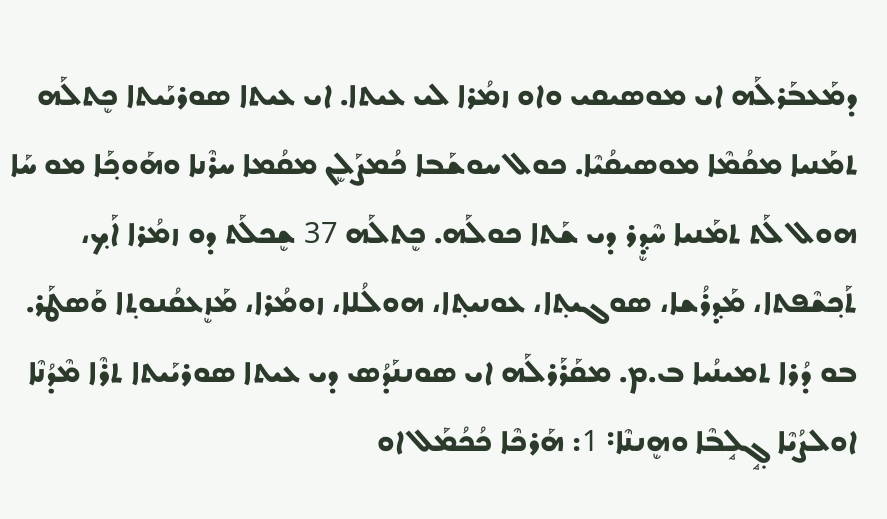ܕܡܰܥܒܰܪܠܰܗ ܐܝ ܡܘܣܝܩܝ ܘܐܘ ܙܡܳܪܐ ܠܝ ܥܝܬܐ. ܐܝ ܥܝܬܐ ܣܘܪܝܰܝܬܐ ܟܷܬܠܰܗ ܬܡܰܢܝܐ ܡܩܳܡܶܐ ܡܘܣܝܩܳܝܶܐ. ܟܘܠ ܚܘܫܰܒܐ ܟܳܡܨܰܠܷܢ ܡܩܳܡܐ ܚܪܶܢܐ ܘܗܰܘܟ݂ܰܐ ܡܘ ܚܰܐ ܗܘܠ ܠܰܬ ܬܡܰܢܝܐ ܚܶܕ݂ܷܪ ܕܝ ܫܰܬܐ ܟܘܠܰܗ. ܟܷܬܠܰܗ 37 ܫܷܟܠܰܬ ܕܘ ܙܡܳܪܐ ܐܰܟ݂، ܬܰܟ݂ܫܶܦܬܐ، ܡܰܕ݂ܪܳܫܐ، ܣܘܓܝܬ݂ܐ، ܥܘܢܝܬ݂ܐ، ܗܘܠܳܠܐ، ܙܘܡܳܪܐ، ܡܰܙܷܥܩܳܢܘܬ݂ܐ ܘܰܣܛܰܪ.
ܒܘ ܕܳܪܐ ܬܡܝܢܳܝܐ ܒ.ܡ. ܡܩܰܪܰܪܠܰܗ ܐܝ ܣܘܢܢܰܕܳܣ ܕܝ ܥܝܬܐ ܣܘܪܝܰܝܬܐ ܬܪܶܐ ܡܶܕܳܢܶܐ ܐܘܠܨܳܝܶܐ ܓ݂ܱܠܱܒܶܐ ܘܗܷܢܢܶܐ܃ 1: ܗܰܪܟܶܐ ܟܳܟܳܡܰܠ ܐܘ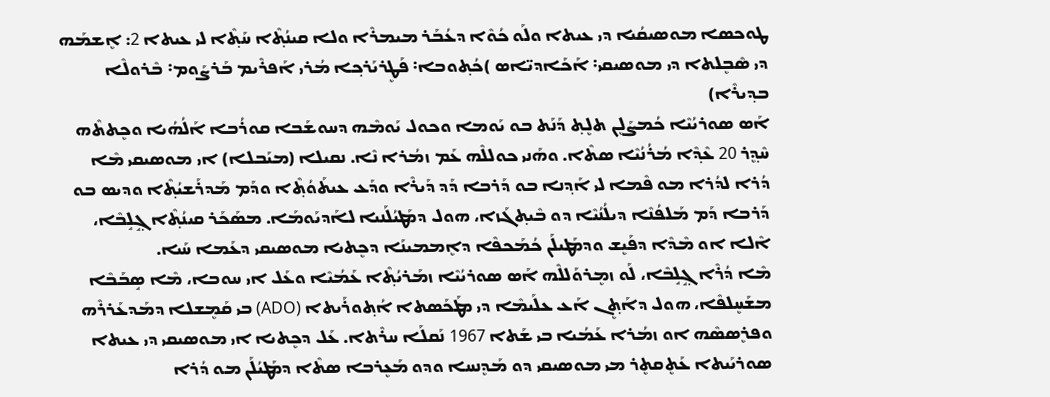ܛܘܟܣܐ ܡܘܣܝܩܳܝܐ ܕܝ ܥܝܬܐ ܘܠܰܘ ܟܳܘܶܐ ܕܥܳܒܰܪ ܡܝܡܪܶܐ ܘܠܐ ܩܝܢܳܬ݂ܶܐ ܚܰܬ݂ܶܐ ܠܝ ܥܝܬܐ 2: ܐܷܫܡܰܗ ܕܝ ܣܶܒܷܠܬܐ ܕܝ ܡܘܣܝܩܝ܃ ܐܰܟܰܐܕܝ̈ܐܣ )ܟܳܬ݂ܘܒܐ܃ ܦܰܛܷܪܝܰܪܟ݂ܐ ܡܳܪܝ ܐܰܦܪܶܝܡ ܒܰܪܨܰܘܡ܃ ܒܶܪܘܠܶܐ ܒܕ݂ܝܪܶܐ)
ܐܰܣ ܣܘܪܝܳܝܶܐ ܟܳܡܨܰܠܷܢ ܬܠܷܬ݂ ܕܰܢܰܬ ܒܘ ܝܰܘܡܐ ܘܟܘܠ ܝܰܘܡܶܗ ܕܚܘܫܰܒܐ ܩܘܪܳܒܐ ܐܰܠܳܗܳܝܐ ܘܟܷܬܬܶܗ ܚܶܕ݂ܷܪ 20 ܥܶܕ݂ܶܐ ܡܳܪܳܢܳܝܶܐ ܣܬܶܐ. ܘܗܰܢܝ ܟܘܠܠܶܗ ܥܰܡ ܙܡܳܪܐ ܢܶܐ. ܢܩܝܠܐ (ܡܝܰܒܠܐ) ܐܝ ܡܘܣܝܩܝ ܡܶܐ ܕܳܪܐ ܠܕܳܪܐ ܡܘ ܦܶܡܐ ܠܝ ܐܰܕ݂ܢܐ ܒܘ ܕܰܪܒܐ ܕܰܕ ܕܰܝܪܶܐ ܘܕܰܥ ܥܝܬܰܘܳܬ݂ܶܐ ܘܕܰܡ ܡܰܕܪܰܫܝܳܬ݂ܶܐ ܘܕܝܣ ܒܘ ܕܰܪܒܐ ܕܰܡ ܡܰܠܦܳܢܶܐ ܕܝܠܳܢܳܝܶܐ ܕܘ ܒܶܝܬ݂ܓܰܙܐ، ܗܘܠ ܕܡܰܛܝܳܠܰܢܝܐ ܠܐܰܕܝܰܘܡܰܐ. ܡܣܰܟܰܪ ܩܝܢܳܬ݂ܶܐ ܓ݂ܱܠܱܒܶܐ، ܐܶܠܐ ܐܘ ܡܶܕܶܐ ܕܦܰܝܷܫ ܘܕܡܰܛܝܠܰܢ ܟܳܡܰܟܦܶܐ ܕܐܷܡܡܝܢܰܐ ܕܟܷܬܝܐ ܡܘܣܝܩܝ ܕܥܰܡܐ ܚܰܝܐ.
ܡܶܐ ܕܳܪܶܐ ܓ݂ܱܠܱܒܶܐ، ܠܰܘ ܙܡܷܪܘܰܠܠܶܗ ܐܰܣ ܣܘܪܝܳܝܶܐ ܙܡܰܪܝܳܬ݂ܶܐ ܥܰܡܳܝܶܐ ܘܥܰܠ ܐܝ ܚܘܒܐ، ܡܶܐ ܣܱܒܰܒܶܐ ܡܫܰܚܷܠܦܶܐ، ܗܘܠ ܕܐܰܬ݂ܷܢ ܐܰܥ ܥܠܰܝܡܶܐ ܕܝ ܡܛܰܟܰܣܬܐ ܐܳܬ݂ܘܪܰܝܬܐ (ADO) ܒܝ ܩܰܡܷܫܠܐ ܕܡܰܕܥܰܪܪܶܗ ܘܦܪܷܣܣܶܗ ܐܘ ܙܡܳܪܐ ܥܰܡܳܝܐ ܒܝ ܫܰܬܐ 1967 ܢܰܩܠܰܐ ܚܪܶܬܐ. ܥܰܠ ܕܟܷܬܝܐ ܐܝ ܡܘܣܝܩܝ ܕܝ ܥܝܬܐ ܣܘܪܝܰܝܬܐ ܥܰܬܷܩܬܷܪ ܡܝ ܡܘܣܝܩܝ ܕܘ ܡܰܕܷܢܚܐ ܘܕܘ ܡܰܥܷܪܒܐ ܣܬܶܐ ܕܡܰܛܝܳܠܰܢ ܡܘ ܕܳܪܐ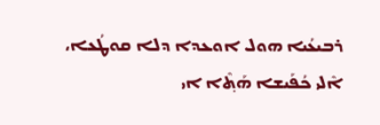ܪܒܝܥܳܝܐ ܗܘܠ ܐܘܥܕܐ ܕܠܐ ܩܘܛܳܥܐ، ܐܶܠܝ ܟܳܦܰܝܫܐ ܗܰܬ݂ܶܐ ܐܝ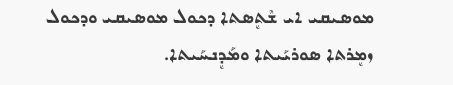ܡܘܣܝܩܝ ܐܝ ܫܶܬܷܣܬܐ ܕܟܘܠ ܡܘܣܝܩܝ ܘܕܟܘܠ ܙܡܷܪܬܐ ܣܘܪܝܰܝܬܐ ܘܡܰܕܷܢܚܰܝܬܐ.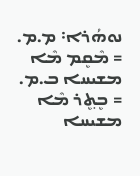ܢܘܗܳܪܐ܃ ܡ.ܡ. = ܡܶܩܷܡ ܡܶܐ ܡܫܝܚܐ ܒ.ܡ. = ܒܷܬ݂ܷܪ ܡܶܐ ܡܫܝܚܐ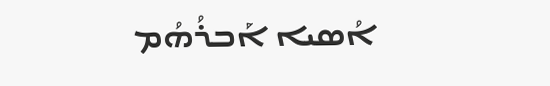ܐܳܣܝܐ ܐܰܒܪܳܗܳܡ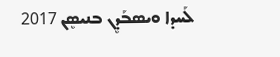ܠܰܚܕܐ ܘܝܣܒܰܕܷܢ ܒܢܝܣܷܢ 2017